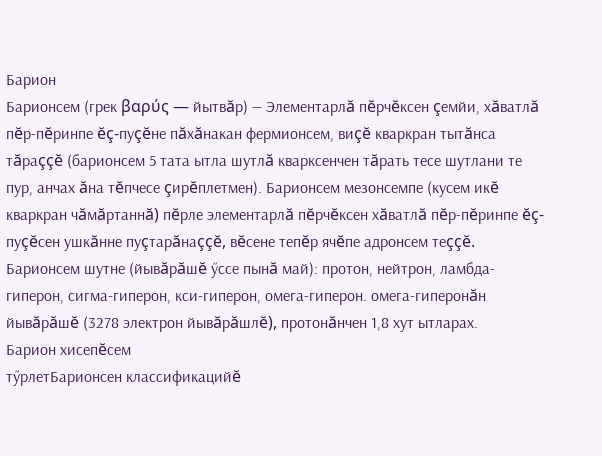Барион
Барионсем (грек βαρύς — йытвăр) — Элементарлă пĕрчĕксен çемйи, хăватлă пĕр-пĕринпе ĕç-пуçĕне пăхăнакан фермионсем, виçĕ кваркран тытăнса тăраççĕ (барионсем 5 тата ытла шутлă кварксенчен тăрать тесе шутлани те пур, анчах ăна тĕпчесе çирĕплетмен). Барионсем мезонсемпе (кусем икĕ кваркран чăмăртаннă) пĕрле элементарлă пĕрчĕксен хăватлă пĕр-пĕринпе ĕç-пуçĕсен ушкăнне пуçтарăнаççĕ, вĕсене тепĕр ячĕпе адронсем теççĕ.
Барионсем шутне (йывăрăшĕ ӳссе пынă май): протон, нейтрон, ламбда-гиперон, сигма-гиперон, кси-гиперон, омега-гиперон. омега-гиперонăн йывăрăшĕ (3278 электрон йывăрăшлĕ), протонăнчен 1,8 хут ытларах.
Барион хисепĕсем
тӳрлетБарионсен классификацийĕ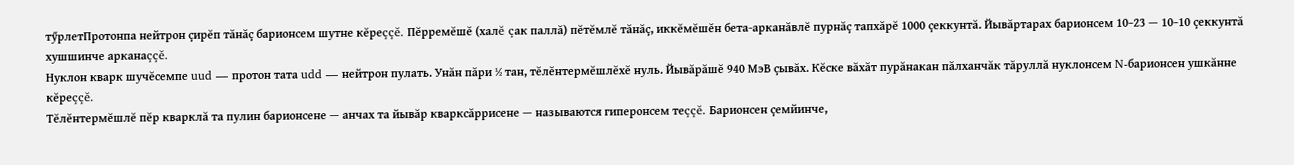тӳрлетПротонпа нейтрон çирĕп тăнăç барионсем шутне кĕреççĕ. Пĕрремĕшĕ (халĕ çак паллă) пĕтĕмлĕ тăнăç, иккĕмĕшĕн бета-арканăвлĕ пурнăç тапхăрĕ 1000 çеккунтă. Йывăртарах барионсем 10−23 — 10−10 çеккунтă хушшинче арканаççĕ.
Нуклон кварк шучĕсемпе uud — протон тата udd — нейтрон пулать. Унăн пăри ½ тан, тĕлĕнтермĕшлĕхĕ нуль. Йывăрăшĕ 940 МэВ çывăх. Кĕске вăхăт пурăнакан пăлханчăк тăруллă нуклонсем N-барионсен ушкăнне кĕреççĕ.
Тĕлĕнтермĕшлĕ пĕр кварклă та пулин барионсене — анчах та йывăр кварксăррисене — называются гиперонсем теççĕ. Барионсен çемйинче,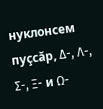нуклонсем пуçсăр, Δ-, Λ-, Σ-, Ξ- и Ω-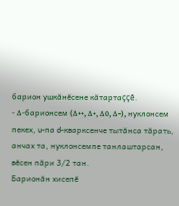барион ушкăнĕсене кăтартаççĕ.
- Δ-барионсем (Δ++, Δ+, Δ0, Δ−), нуклонсем пекех, u-па d-кварксенче тытăнса тăрать, анчах та, нуклонсемпе танлаштарсан, вĕсен пăри 3/2 тан.
Барионăн хисепĕ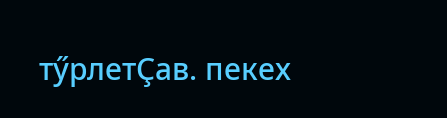тӳрлетÇав. пекех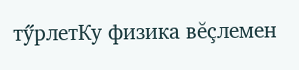тӳрлетКу физика вĕçлемен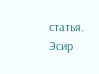статья. Эсир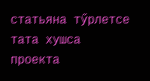статьяна тӳрлетсе тата хушса проекта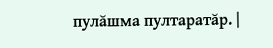пулăшма пултаратăр. |